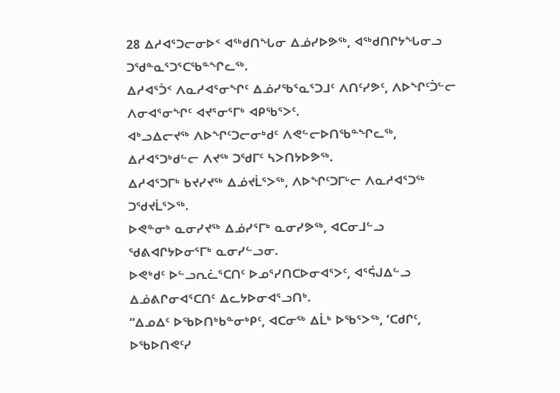28 ᐃᓱᐊᕐᑐᓕᓂᐅᑉ ᐊᖅᑯᑎᖓᓂ ᐃᓅᓯᐅᕗᖅ, ᐊᖅᑯᑎᒋᔭᖓᓂᓗ ᑐᖁᓐᓇᕐᑐᕐᑕᖃᓐᖏᓚᖅ.
ᐃᓱᐊᕐᑑᑉ ᐱᓇᓱᐊᕐᓂᖏᑦ ᐃᓅᓯᖃᕐᓇᕐᑐᒧᑦ ᐱᑎᑦᓯᕗᑦ, ᐱᐅᖏᑦᑑᓪᓕ ᐱᓂᐊᕐᓂᖏᑦ ᐊᔪᕐᓂᕐᒥᒃ ᐊᑭᖃᕐᐳᑦ.
ᐊᒃᓗᐃᓕᔪᖅ ᐱᐅᖏᑦᑐᓕᓂᒃᑯᑦ ᐱᕙᓪᓕᐅᑎᖃᓐᖏᓚᖅ, ᐃᓱᐊᕐᑐᒃᑯᓪᓕ ᐱᔪᖅ ᑐᖁᒥᑦ ᓴᐳᑎᔭᐅᕗᖅ.
ᐃᓱᐊᕐᑐᒥᒃ ᑲᔪᓯᔪᖅ ᐃᓅᔪᒫᕐᐳᖅ, ᐱᐅᖏᑦᑐᒥᒡᓕ ᐱᓇᓱᐊᕐᑐᖅ ᑐᖁᔪᒫᕐᐳᖅ.
ᐅᕙᓐᓂᒃ ᓇᓂᓯᔪᖅ ᐃᓅᓯᕐᒥᒃ ᓇᓂᓯᕗᖅ, ᐊᑕᓂᒧᓪᓗ ᖁᕕᐊᒋᔭᐅᓂᕐᒥᒃ ᓇᓂᓯᓪᓗᓂ.
ᐅᕙᒃᑯᑦ ᐅᓪᓗᕆᓛᕐᑕᑎᑦ ᐅᓄᕐᓯᑎᑕᐅᓂᐊᕐᐳᑦ, ᐊᕐᕌᒍᐃᓪᓗ ᐃᓅᕕᒋᓂᐊᕐᑕᑎᑦ ᐃᓚᔭᐅᓂᐊᕐᓗᑎᒃ.
“ᐃᓄᐃᑦ ᐅᖃᐅᑎᒃᑲᓐᓂᒃᑭᑦ, ᐊᑕᓂᖅ ᐃᒫᒃ ᐅᖃᕐᐳᖅ, ‘ᑕᑯᒋᑦ, ᐅᖃᐅᑎᕙᑦᓯ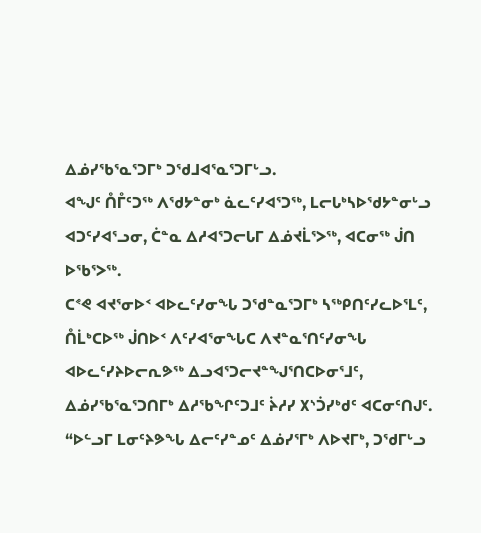ᐃᓅᓯᖃᕐᓇᕐᑐᒥᒃ ᑐᖁᒧᐊᕐᓇᕐᑐᒥᒡᓗ.
ᐊᖑᑦ ᑍᒤᑦᑐᖅ ᐱᖁᔭᓐᓂᒃ ᓈᓚᑦᓯᐊᕐᑐᖅ, ᒪᓕᒐᒃᓴᐅᖁᔭᓐᓂᒡᓗ ᐊᑐᑦᓯᐊᕐᓗᓂ, ᑖᓐᓇ ᐃᓱᐊᕐᑐᓕᒐᒥ ᐃᓅᔪᒫᕐᐳᖅ, ᐊᑕᓂᖅ ᒎᑎ ᐅᖃᕐᐳᖅ.
ᑕᕝᕙ ᐊᔪᕐᓂᐅᑉ ᐊᐅᓚᑦᓯᓂᖓ ᑐᖁᓐᓇᕐᑐᒥᒃ ᓴᖅᑭᑎᑦᓯᓚᐅᕐᒪᑦ, ᑍᒫᒃᑕᐅᖅ ᒎᑎᐅᑉ ᐱᑦᓯᐊᕐᓂᖓᑕ ᐱᔪᓐᓇᕐᑎᑦᓯᓂᖓ ᐊᐅᓚᑦᓯᔨᐅᓕᕆᕗᖅ ᐃᓗᐊᕐᑐᓕᔪᓐᖑᕐᑎᑕᐅᓂᕐᒧᑦ, ᐃᓅᓯᖃᕐᓇᕐᑐᑎᒥᒃ ᐃᓱᖃᖏᑦᑐᒧᑦ ᔩᓱᓯ ᙭ᔅᑑᓯᒃᑯᑦ ᐊᑕᓂᑦᑎᒍᑦ.
“ᐅᓪᓗᒥ ᒪᓂᑦᔨᕗᖓ ᐃᓕᑦᓯᓐᓄᑦ ᐃᓅᓯᕐᒥᒃ ᐱᐅᔪᒥᒃ, ᑐᖁᒥᒡᓗ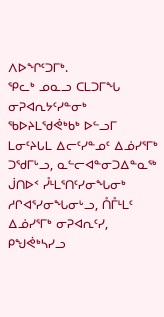ᐱᐅᖏᑦᑐᒥᒃ.
ᕿᓚᒃ ᓄᓇᓗ ᑕᒪᑐᒥᖓ ᓂᕈᐊᕆᔭᑦᓯᓐᓂᒃ ᖃᐅᔨᒪᖁᕚᒃᑲᒃ ᐅᓪᓗᒥ ᒪᓂᑦᔨᒐᒪ ᐃᓕᑦᓯᓐᓄᑦ ᐃᓅᓯᕐᒥᒃ ᑐᖁᒥᒡᓗ, ᓇᓪᓕᐊᓐᓂᑐᐃᓐᓇᖅ ᒎᑎᐅᑉ ᓮᒻᒪᕐᑎᑦᓯᓂᖓᓂᒃ ᓱᒋᐊᕐᓯᓂᖓᓂᒡᓗ, ᑍᒤᒻᒪᑦ ᐃᓅᓯᕐᒥᒃ ᓂᕈᐊᕆᑦᓯ, ᑭᖑᕚᒃᓴᓯᓗ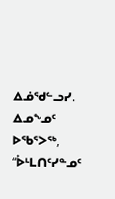ᐃᓅᖁᓪᓗᓯ.
ᐃᓄᖕᓄᑦ ᐅᖃᕐᐳᖅ, “ᐆᒻᒪᑎᑦᓯᓐᓄᑦ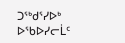ᑐᖅᑯᕐᓯᐅᒃ ᐅᖃᐅᓯᓕᒫᑦ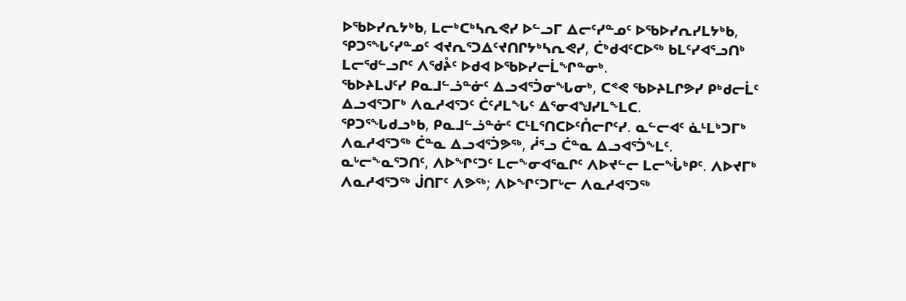ᐅᖃᐅᓯᕆᔭᒃᑲ, ᒪᓕᒃᑕᒃᓴᕆᕙᓯ ᐅᓪᓗᒥ ᐃᓕᑦᓯᓐᓄᑦ ᐅᖃᐅᓯᕆᓯᒪᔭᒃᑲ, ᕿᑐᕐᖓᑦᓯᓐᓄᑦ ᐊᔪᕆᕐᑐᐃᑦᔪᑎᒋᔭᒃᓴᕆᕙᓯ, ᑖᒃᑯᐊᑦᑕᐅᖅ ᑲᒪᑦᓯᐊᕐᓗᑎᒃ ᒪᓕᖁᓪᓗᒋᑦ ᐱᖁᔧᑦ ᐅᑯᐊ ᐅᖃᐅᓯᓕᒫᖏᓐᓂᒃ.
ᖃᐅᔨᒪᒍᑦᓯ ᑭᓇᒧᓪᓘᓐᓃᑦ ᐃᓗᐊᕐᑑᓂᖓᓂᒃ, ᑕᕝᕙ ᖃᐅᔨᒪᒋᕗᓯ ᑭᒃᑯᓕᒫᑦ ᐃᓗᐊᕐᑐᒥᒃ ᐱᓇᓱᐊᕐᑐᑦ ᑖᑦᓱᒪᖓᑦ ᐃᕐᓂᐊᖑᓯᒪᖕᒪᑕ.
ᕿᑐᕐᖓᑯᓗᒃᑲ, ᑭᓇᒧᓪᓘᓐᓃᑦ ᑕᒻᒪᕐᑎᑕᐅᑦᑍᓕᒋᑦᓯ. ᓇᓪᓕᐊᑦ ᓈᒻᒪᒃᑐᒥᒃ ᐱᓇᓱᐊᕐᑐᖅ ᑖᓐᓇ ᐃᓗᐊᕐᑑᕗᖅ, ᓲᕐᓗ ᑖᓐᓇ ᐃᓗᐊᕐᑑᖕᒪᑦ.
ᓇᒡᓕᖕᓇᕐᑐᑎᑦ, ᐱᐅᖏᑦᑐᑦ ᒪᓕᖕᓂᐊᕐᓇᒋᑦ ᐱᐅᔪᓪᓕ ᒪᓕᖔᒃᑭᑦ. ᐱᐅᔪᒥᒃ ᐱᓇᓱᐊᕐᑐᖅ ᒎᑎᒥᑦ ᐱᕗᖅ; ᐱᐅᖏᑦᑐᒥᒡᓕ ᐱᓇᓱᐊᕐᑐᖅ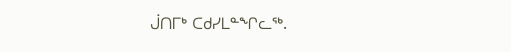ᒎᑎᒥᒃ ᑕᑯᓯᒪᓐᖏᓚᖅ.